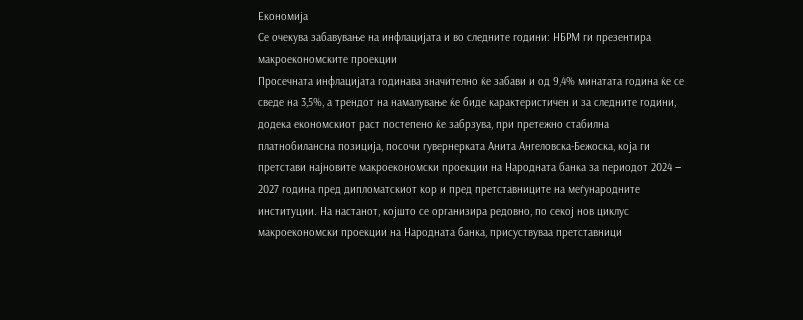Економија
Се очекува забавување на инфлацијата и во следните години: НБРМ ги презентира макроекономските проекции
Просечната инфлацијата годинава значително ќе забави и од 9,4% минатата година ќе се сведе на 3,5%, а трендот на намалување ќе биде карактеристичен и за следните години, додека економскиот раст постепено ќе забрзува, при претежно стабилна платнобилансна позиција, посочи гувернерката Анита Ангеловска-Бежоска, која ги претстави најновите макроекономски проекции на Народната банка за периодот 2024 ‒ 2027 година пред дипломатскиот кор и пред претставниците на меѓународните институции. На настанот, којшто се организира редовно, по секој нов циклус макроекономски проекции на Народната банка, присуствуваа претставници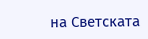на Светската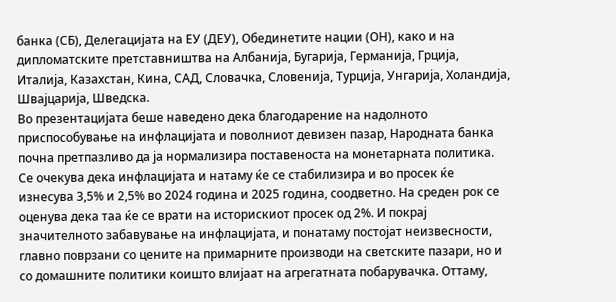банка (СБ), Делегацијата на ЕУ (ДЕУ), Обединетите нации (ОН), како и на дипломатските претставништва на Албанија, Бугарија, Германија, Грција, Италија, Казахстан, Кина, САД, Словачка, Словенија, Турција, Унгарија, Холандија, Швајцарија, Шведска.
Во презентацијата беше наведено дека благодарение на надолното приспособување на инфлацијата и поволниот девизен пазар, Народната банка почна претпазливо да ја нормализира поставеноста на монетарната политика. Се очекува дека инфлацијата и натаму ќе се стабилизира и во просек ќе изнесува 3,5% и 2,5% во 2024 година и 2025 година, соодветно. На среден рок се оценува дека таа ќе се врати на историскиот просек од 2%. И покрај значителното забавување на инфлацијата, и понатаму постојат неизвесности, главно поврзани со цените на примарните производи на светските пазари, но и со домашните политики коишто влијаат на агрегатната побарувачка. Оттаму,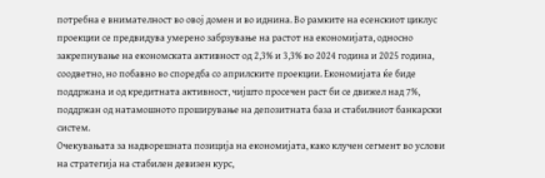потребна е внимателност во овој домен и во иднина. Во рамките на есенскиот циклус проекции се предвидува умерено забрзување на растот на економијата, односно закрепнување на економската активност од 2,3% и 3,3% во 2024 година и 2025 година, соодветно, но побавно во споредба со априлските проекции. Економијата ќе биде поддржана и од кредитната активност, чијшто просечен раст би се движел над 7%, поддржан од натамошното проширување на депозитната база и стабилниот банкарски систем.
Очекувањата за надворешната позиција на економијата, како клучен сегмент во услови на стратегија на стабилен девизен курс,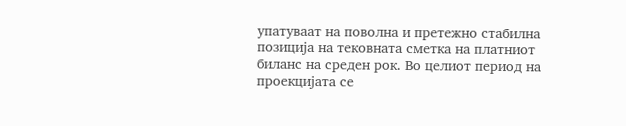упатуваат на поволна и претежно стабилна позиција на тековната сметка на платниот биланс на среден рок. Во целиот период на проекцијата се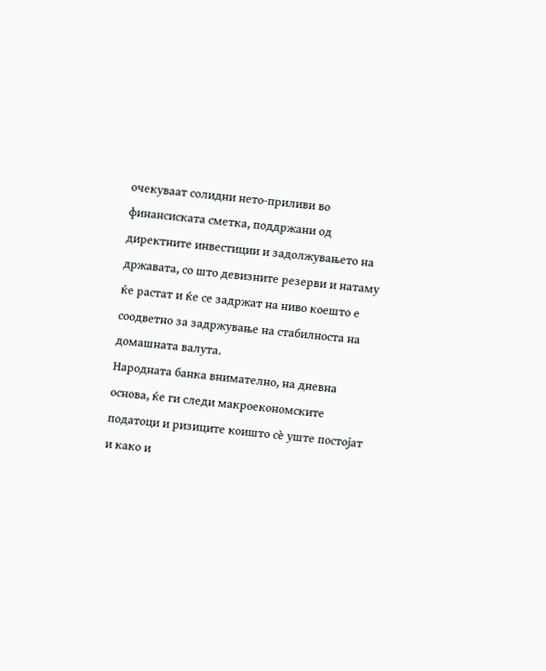очекуваат солидни нето-приливи во финансиската сметка, поддржани од директните инвестиции и задолжувањето на државата, со што девизните резерви и натаму ќе растат и ќе се задржат на ниво коешто е соодветно за задржување на стабилноста на домашната валута.
Народната банка внимателно, на дневна основа, ќе ги следи макроекономските податоци и ризиците коишто сѐ уште постојат и како и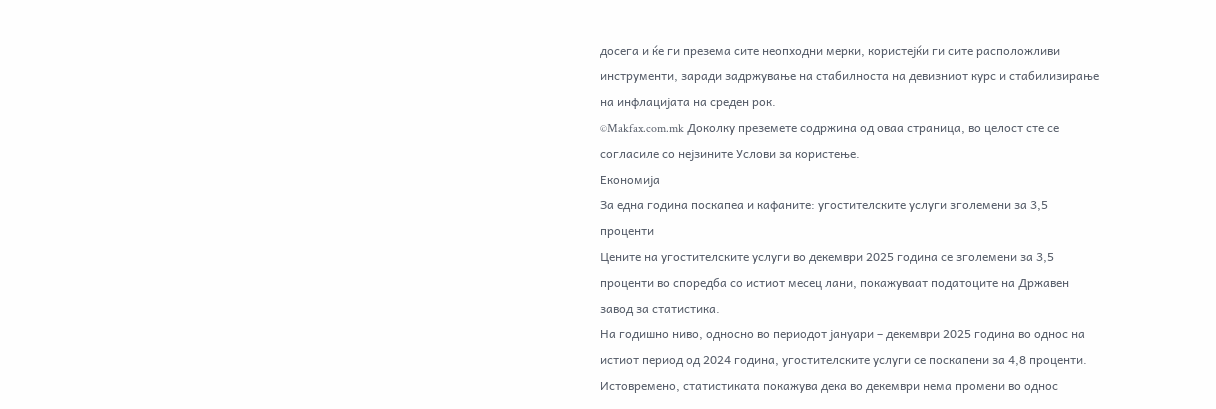досега и ќе ги презема сите неопходни мерки, користејќи ги сите расположливи инструменти, заради задржување на стабилноста на девизниот курс и стабилизирање на инфлацијата на среден рок.
©Makfax.com.mk Доколку преземете содржина од оваа страница, во целост сте се согласиле со нејзините Услови за користење.
Економија
За една година поскапеа и кафаните: угостителските услуги зголемени за 3,5 проценти
Цените на угостителските услуги во декември 2025 година се зголемени за 3,5 проценти во споредба со истиот месец лани, покажуваат податоците на Државен завод за статистика.
На годишно ниво, односно во периодот јануари – декември 2025 година во однос на истиот период од 2024 година, угостителските услуги се поскапени за 4,8 проценти.
Истовремено, статистиката покажува дека во декември нема промени во однос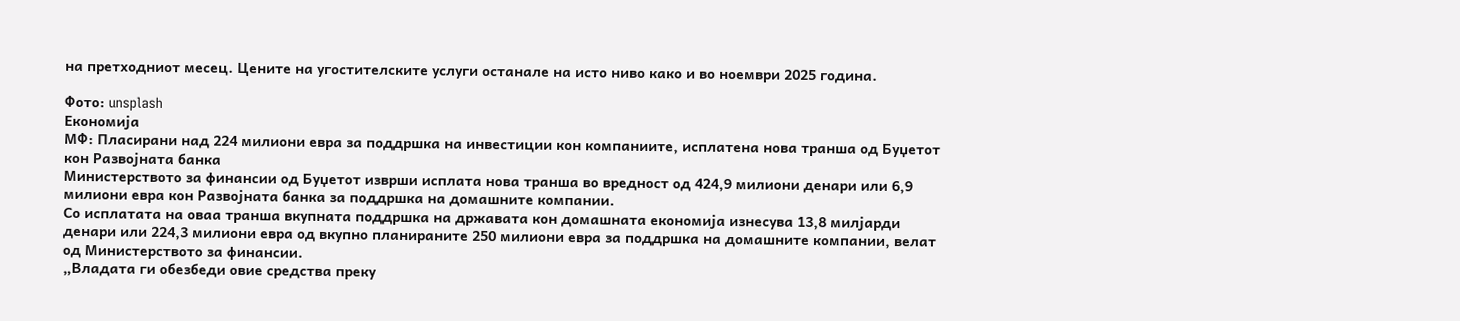на претходниот месец. Цените на угостителските услуги останале на исто ниво како и во ноември 2025 година.

Фото: unsplash
Економија
МФ: Пласирани над 224 милиони евра за поддршка на инвестиции кон компаниите, исплатена нова транша од Буџетот кон Развојната банка
Министерството за финансии од Буџетот изврши исплата нова транша во вредност од 424,9 милиони денари или 6,9 милиони евра кон Развојната банка за поддршка на домашните компании.
Со исплатата на оваа транша вкупната поддршка на државата кон домашната економија изнесува 13,8 милјарди денари или 224,3 милиони евра од вкупно планираните 250 милиони евра за поддршка на домашните компании, велат од Министерството за финансии.
„Владата ги обезбеди овие средства преку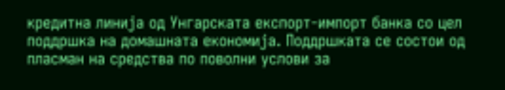кредитна линија од Унгарската експорт-импорт банка со цел поддршка на домашната економија. Поддршката се состои од пласман на средства по поволни услови за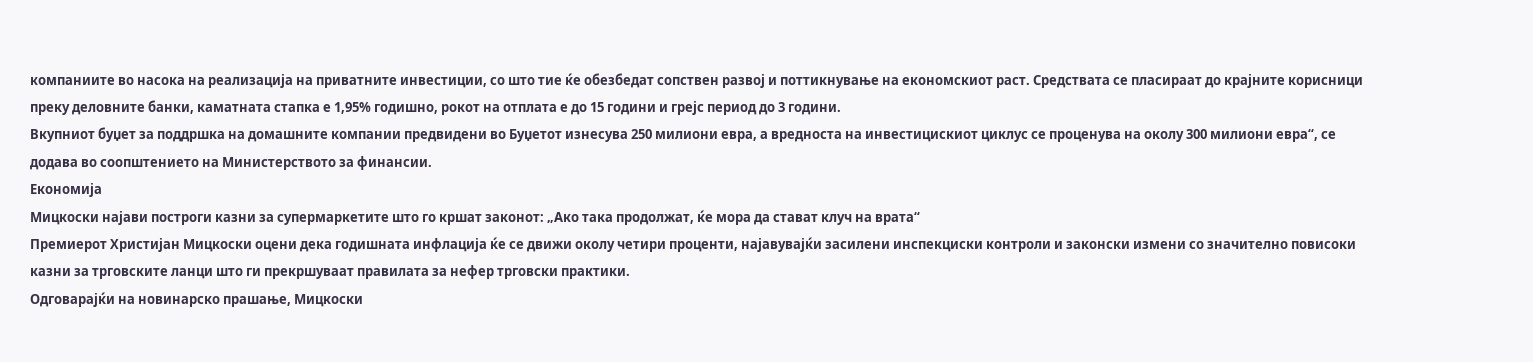компаниите во насока на реализација на приватните инвестиции, со што тие ќе обезбедат сопствен развој и поттикнување на економскиот раст. Средствата се пласираат до крајните корисници преку деловните банки, каматната стапка е 1,95% годишно, рокот на отплата е до 15 години и грејс период до 3 години.
Вкупниот буџет за поддршка на домашните компании предвидени во Буџетот изнесува 250 милиони евра, а вредноста на инвестицискиот циклус се проценува на околу 300 милиони евра“, се додава во соопштението на Министерството за финансии.
Економија
Мицкоски најави построги казни за супермаркетите што го кршат законот: „Ако така продолжат, ќе мора да стават клуч на врата“
Премиерот Христијан Мицкоски оцени дека годишната инфлација ќе се движи околу четири проценти, најавувајќи засилени инспекциски контроли и законски измени со значително повисоки казни за трговските ланци што ги прекршуваат правилата за нефер трговски практики.
Одговарајќи на новинарско прашање, Мицкоски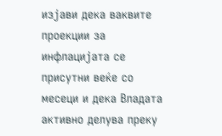изјави дека ваквите проекции за инфлацијата се присутни веќе со месеци и дека Владата активно делува преку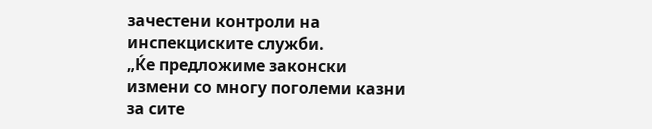зачестени контроли на инспекциските служби.
„Ќе предложиме законски измени со многу поголеми казни за сите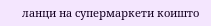ланци на супермаркети коишто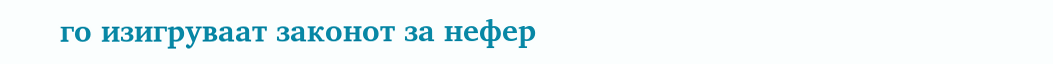го изигруваат законот за нефер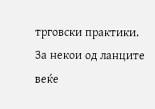трговски практики. За некои од ланците веќе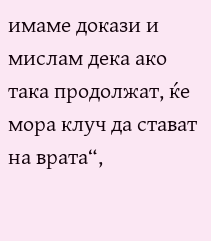имаме докази и мислам дека ако така продолжат, ќе мора клуч да стават на врата“,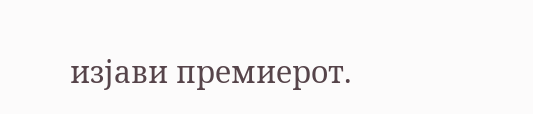изјави премиерот.